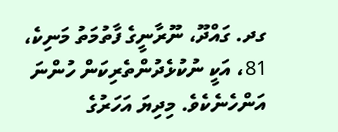ގދ. ގައްދޫ، ނޫރާނީގެ ފާތުމަތު މަނިކެ، 81، އަކީ ނުކުޅެދުންތެރިކަން ހުންނަ އަންހެނެކެވެ. މިދިޔަ އަހަރުގެ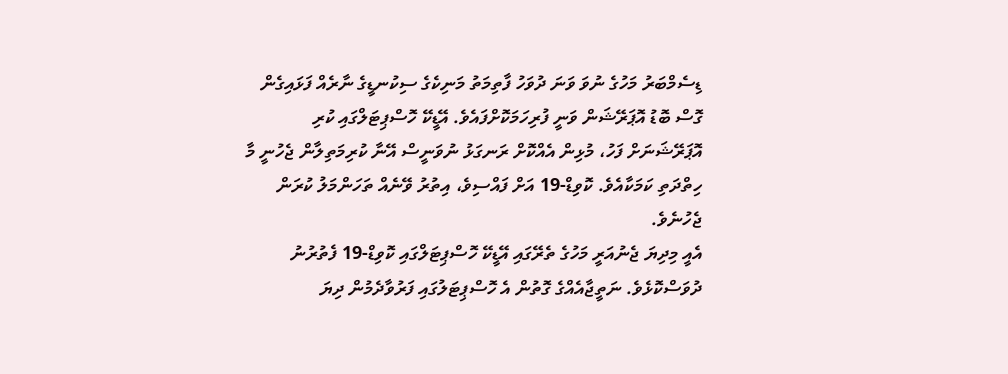ޑިސެމްބަރު މަހުގެ ނުވަ ވަނަ ދުވަހު ފާތިމަތު މަނިކެގެ ސިކުނޑީގެ ނާރެއް ފަޅައިގެން ގޮސް ބޮޑު އޮޕަރޭޝަން ވަނީ ފުރިހަމަކޮށްފައެވެ. އޭޑީކޭ ހޮސްޕިޓަލްގައި ކުރި އޮޕަރޭޝަނަށް ފަހު، މުޅިން އެއްކޮށް ރަނގަޅު ނުވަނީސް އޭނާ ކުރިމަތިލާން ޖެހުނީ މާ ހިތްދަތި ކަމަކާއެވެ. ކޮވިޑް-19 އަށް ފައްސިވެ، އިތުރު ވޭނެއް ތަހަންމަލު ކުރަން ޖެހުނެވެ.
އެއީ މިދިޔަ ޖެނުއަރީ މަހުގެ ތެރޭގައި އޭޑީކޭ ހޮސްޕިޓަލްގައި ކޮވިޑް-19 ފެތުރުނު ދުވަސްކޮޅެވެ. ނަތީޖާއެއްގެ ގޮތުން އެ ހޮސްޕިޓަލުގައި ފަރުވާދެމުން ދިޔަ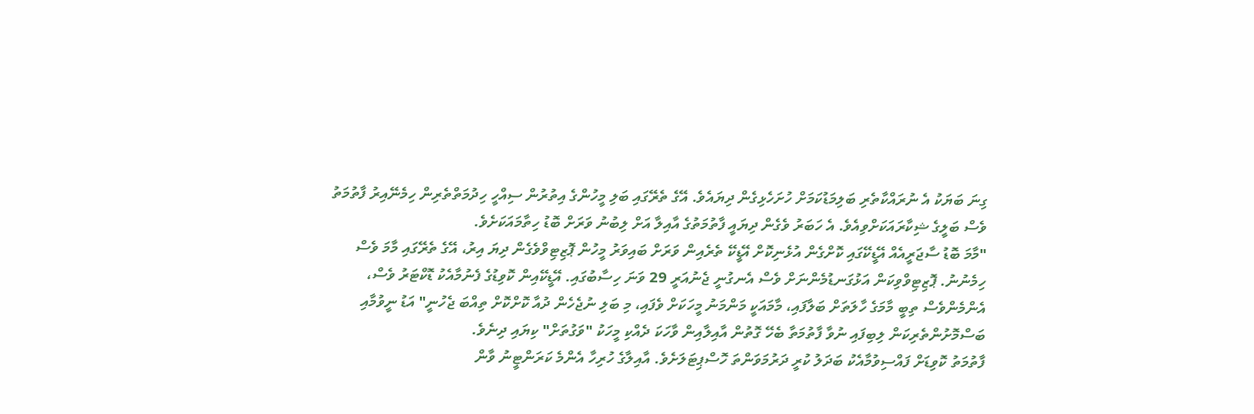ގިނަ ބަޔަކު އެ ނުރައްކާތެރި ބަލިމަޑުކަމަށް ހުށަހެޅިގެން ދިޔައެވެ. އޭގެ ތެރޭގައި ބަލި މީހުންގެ އިތުރުން ސިއްހީ ހިދުމަތްތެރިން ހިމެނޭއިރު ފާތުމަތު ވެސް ބަލީގެ ޝިކާރައަކަށްވިއެވެ. އެ ހަބަރު ވެގެން ދިޔައީ ފާތުމަތުގެ އާއިލާ އަށް ލިބުނު ވަރަށް ބޮޑު ހިތާމައަކަށެވެ.
"މާމަ ބޮޑު ސާޖަރީއެއް އޭޑީކޭގައި ކޮށްގެން އުޅެނިކޮށް އޭޑީކޭ ތެރެއިން ވަރަށް ބައިވަރު މީހުން ޕޮޒިޓިވްވެގެން ދިޔަ އިރު، އޭގެ ތެރޭގައި މާމަ ވެސް ހިމެނުނު. ޕޮޒިޓިވްވިކަން އަޅުގަނޑުމެންނަށް ވެސް އެނގުނީ ޖެނުއަރީ 29 ވަނަ ހިސާބުގައި. އޭޑީކޭއިން ކޮވިޑުގެ ފެނުމާއެކު ޑޮކްޓަރު ވެސް، އެންމެންވެސް ތިބީ މާމަގެ ހާލަތަށް ބަލާފައި، މާމައަކީ މަންމަނު މީހަކަށް ވެފައި، މި ބަލި ނުޖެހެން ދުއާ ކޮށްކޮށް ތިއްބަ ޖެހުނީ" އަޑު ނީވުމާއި ބަސްމޮށުންތެރިކަން ލިބިފައި ނުވާ ފާތުމަތާ ބެހޭ ގޮތުން އާއިލާއިން ވާހަކަ ދެއްކި މީހަކު "ވަގުތަށް" ކިޔައި ދިނެވެ.
ފާތުމަތު ކޮވިޑަށް ފައްސިވުމާއެކު ބަދަލު ކުރީ ދަރުމަވަންތަ ހޮސްޕިޓަލަށެވެ. އާއިލާގެ ހުރިހާ އެންމެ ކަރަންޓީނު ވާން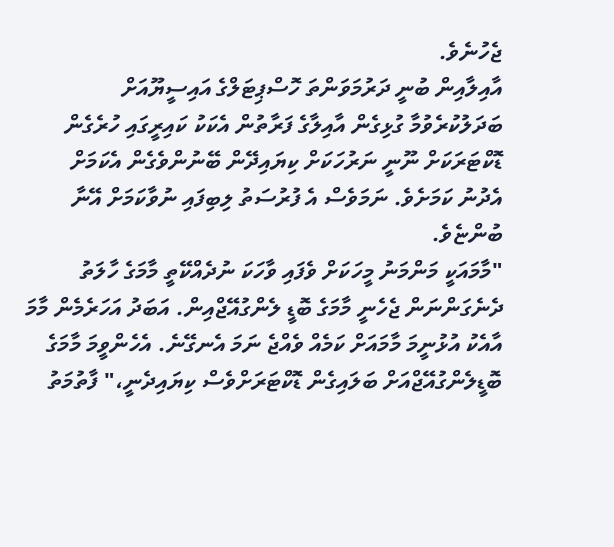ޖެހުނެވެ.
އާއިލާއިން ބުނީ ދަރުމަވަންތަ ހޮސްޕިޓަލްގެ އައިސީޔޫއަށް ބަދަލުކުރެވުމާ ގުޅިގެން އާއިލާގެ ފަރާތުން އެކަކު ކައިރީގައި ހުރެގެން ޑޮކްޓަރަކަށް ނޫނީ ނަރުހަކަށް ކިޔައިދޭން ބޭނުންވެގެން އެކަމަށް އެދުނު ކަމަށެވެ. ނަމަވެސް އެ ފުރުސަތު ލިބިފައި ނުވާކަމަށް އޭނާ ބުންޏެވެ.
"މާމައަކީ މަންމަނު މީހަކަށް ވެފައި ވާހަކަ ނުދެއްކޭތީ މާމަގެ ހާލަތު ދެނެގަންނަން ޖެހެނީ މާމަގެ ބޮޑީ ލެންގުއޭޖްއިން. އަބަދު އަހަރެމެން މާމަ އާއެކު އުޅުނީމަ މާމައަށް ކަމެއް ވެއްޖެ ނަމަ އެނގޭނެ. އެހެންވީމަ މާމަގެ ބޮޑީލެންގުއޭޖްއަށް ބަލައިގެން ޑޮކްޓަރަށްވެސް ކިޔައިދެނީ،" ފާތުމަތު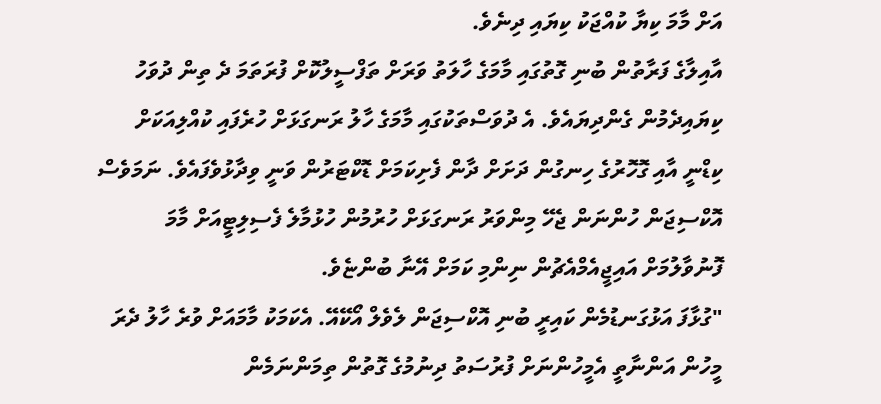އަށް މާމަ ކިޔާ ކުއްޖަކު ކިޔައި ދިނެވެ.
އާއިލާގެ ފަރާތުން ބުނި ގޮތުގައި މާމަގެ ހާލަތު ވަރަށް ތަފްސީލުކޮށް ފުރަތަމަ ދެ ތިން ދުވަހު ކިޔައިދެމުން ގެންދިޔައެވެ. އެ ދުވަސްތަކުގައި މާމަގެ ހާލު ރަނގަޅަށް ހުރެފައި ކުއްލިއަކަށް ކިޑްނީ އާއި ގޮހޮރުގެ ހިނގުން ދަށަށް ދާން ފެށިކަމަށް ޑޮކްޓަރުން ވަނީ ވިދާޅުވެފައެވެ. ނަމަވެސް އޮކްސިޖަން ހުންނަން ޖެހޭ މިންވަރު ރަނގަޅަށް ހުރުމުން ހުޅުމާލެ ފެސިލިޓީއަށް މާމަ ފޮނުވާލުމަށް އައިޖީއެމްއެޗުން ނިންމި ކަމަށް އޭނާ ބުންޏެވެ.
"ގުޅާފަ އަޅުގަނޑުމެން ކައިރީ ބުނި އޮކްސިޖަން ލެވެލް އޯކޭއޭ. އެކަމަކު މާމައަށް ވުރެ ހާލު ދެރަ މީހުން އަންނާތީ އެމީހުންނަށް ފުރުސަތު ދިނުމުގެ ގޮތުން ތިމަންނަމެން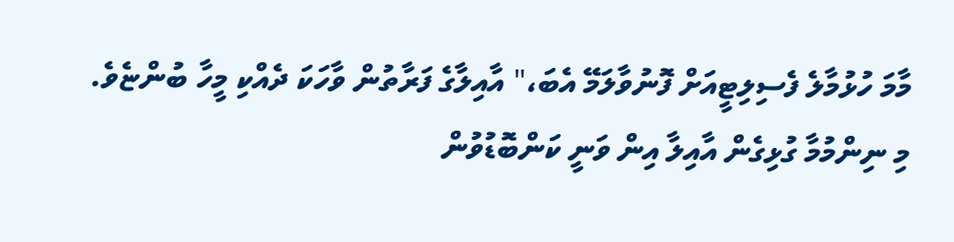މާމަ ހުޅުމާލެ ފެސިލިޓީއަށް ފޮނުވާލަމޭ އެބަ،" އާއިލާގެ ފަރާތުން ވާހަކަ ދެއްކި މީހާ ބުންޏެވެ.
މި ނިންމުމާ ގުޅިގެން އާއިލާ އިން ވަނީ ކަންބޮޑުވުން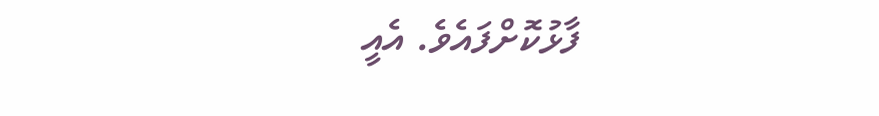ފާޅުކޮށްފައެވެ. އެއީ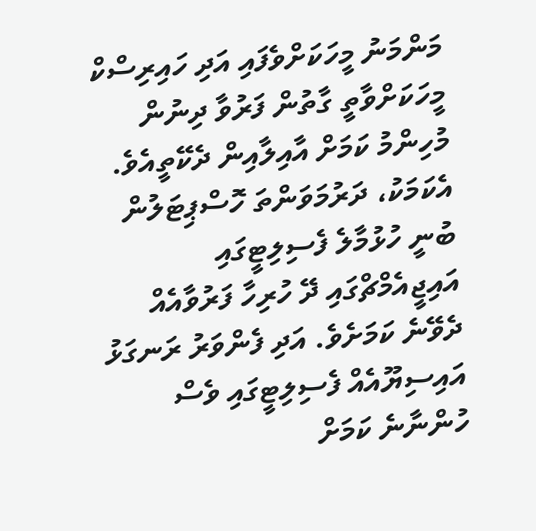މަންމަނު މީހަކަށްވެފައި އަދި ހައިރިސްކް މީހަކަށްވާތީ ގާތުން ފަރުވާ ދިނުން މުހިންމު ކަމަށް އާއިލާއިން ދެކޭތީއެވެ. އެކަމަކު، ދަރުމަވަންތަ ހޮސްޕިޓަލުން ބުނީ ހުޅުމާލެ ފެސިލިޓީގައި އައިޖީއެމްޗްގައި ދޭ ހުރިހާ ފަރުވާއެއް ދެވޭނެ ކަމަށެވެ. އަދި ފެންވަރު ރަނގަޅު އައިސިޔޫއެއް ފެސިލިޓީގައި ވެސް ހުންނާނެ ކަމަށް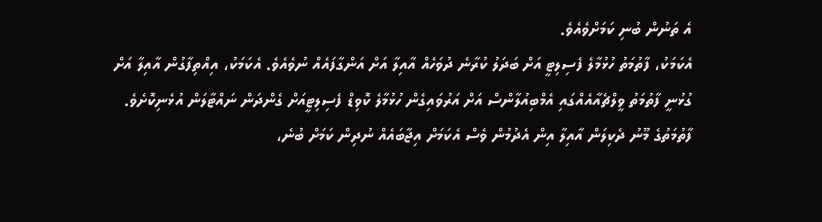އެ ތަނުން ބުނި ކަމަށްވެއެވެ.
އެކަމަކު، ފާތުމަތު ހުޅުމާލެ ފެސިލިޓީ އަށް ބަދަލު ކުރާނެ ދުވަހެއް އާއިލާ އަށް އަންގާފައެއް ނުވެއެވެ. އެކަމަކު، އިއްތިފާގުން އާއިލާ އަށް ގުޅުނީ ފާތުމަތު ވީލްޗެއާއެއްގައި އެމްބިއުލާންސް އަށް އަރުވައިގެން ހުޅުމާލެ ކޮވިޑް ފެސިލިޓީއަށް ގެންދަން ނައްޓާލަން އުޅެނިކޮށެވެ. ފާތުމަތުގެ މޫނު ދެކިލަން އާއިލާ އިން އެދުމުން ވެސް އެކަމަށް އިޖާބައެއް ނުދިން ކަމަށް ބުނެ،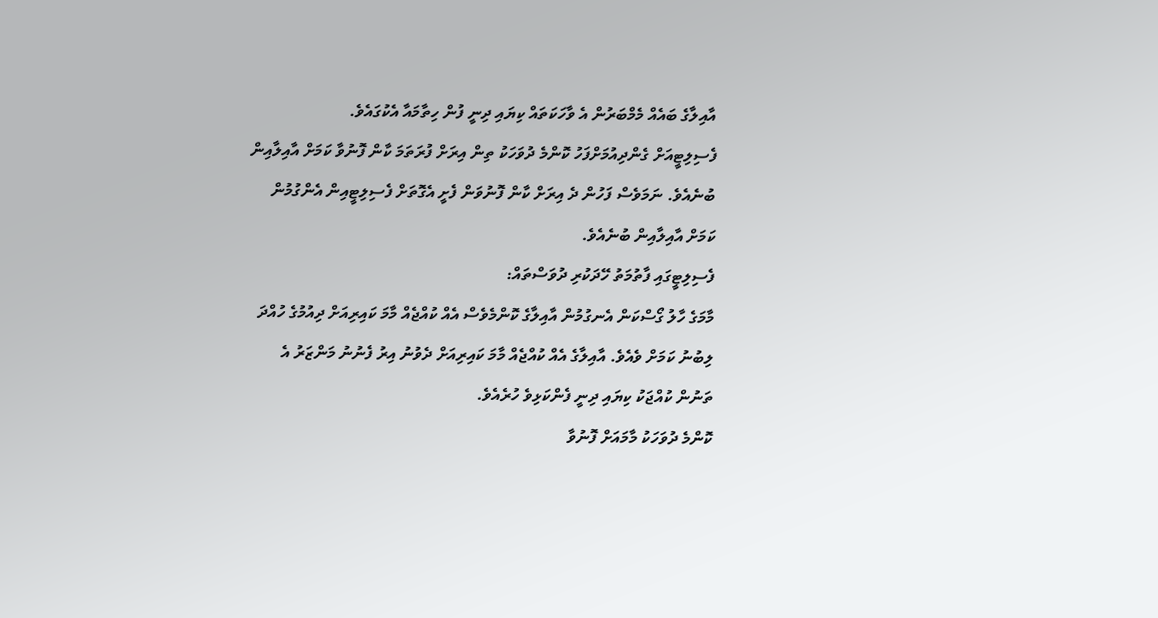އާއިލާގެ ބައެއް މެމްބަރުން އެ ވާހަކަތައް ކިޔައި ދިނީ ފުން ހިތާމައާ އެކުގައެވެ.
ފެސިލިޓީއަށް ގެންދިއުމަށްފަހު ކޮންމެ ދުވަހަކު ތިން އިރަށް ފުރަތަމަ ކާން ފޮނުވާ ކަމަށް އާއިލާއިން ބުނެއެވެ. ނަމަވެސް ފަހުން ދެ އިރަށް ކާން ފޮނުވަން ފެށީ އެގޮތަށް ފެސިލިޓީއިން އެންގުމުން ކަމަށް އާއިލާއިން ބުނެއެވެ.
ފެސިލިޓީގައި ފާތުމަތު ހޭދަކުރި ދުވަސްތައް:
މާމަގެ ހާލު ގޯސްކަން އެނގުމުން އާއިލާގެ ކޮންމެވެސް އެއް ކުއްޖެއް މާމަ ކައިރިއަށް ދިއުމުގެ ހުއްދަ ލިބުނު ކަމަށް ވެއެވެ. އާއިލާގެ އެއް ކުއްޖެއް މާމަ ކައިރިއަށް ދެވުނު އިރު ފެނުނު މަންޒަރު އެ ތަނުން ކުއްޖަކު ކިޔައި ދިނީ ފެންކަޅިވެ ހުރެއެވެ.
ކޮންމެ ދުވަހަކު މާމައަށް ފޮނުވާ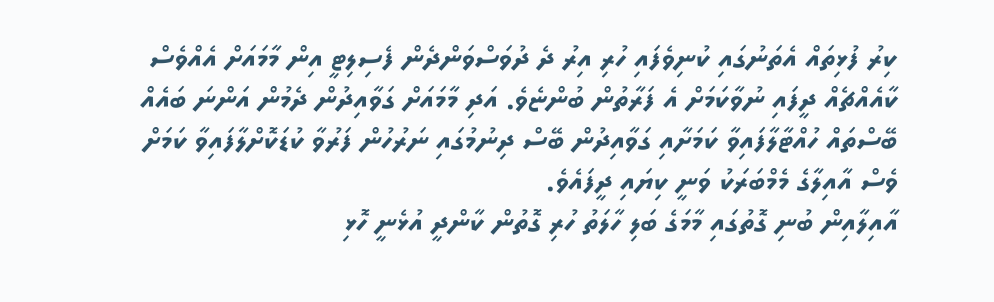ކިރު ފުޅިތައް އެތަނުގައި ކުނިވެފައި ހުރި އިރު ދެ ދުވަސްވަންދެން ފެސިލިޓީ އިން މާމައަށް އެއްވެސް ކާއެއްޗެއް ދީފައި ނުވާކަމަށް އެ ފަރާތުން ބުންޏެވެ. އަދި މާމައަށް ގަވާއިދުން ދެމުން އަންނަ ބައެއް ބޭސްތައް ހުއްޓާލާފައިވާ ކަމަށާއި ގަވާއިދުން ބޭސް ދިނުމުގައި ނަރުހުން ފަރުވާ ކުޑަކޮށްލާފައިވާ ކަމަށް ވެސް އާއިލާގެ މެމްބަރަކު ވަނީ ކިޔައި ދީފައެވެ.
އާއިލާއިން ބުނި ގޮތުގައި މާމަގެ ބަލި ހާލަތު ހުރި ގޮތުން ކާންދީ އުޅެނީ ހޮޅި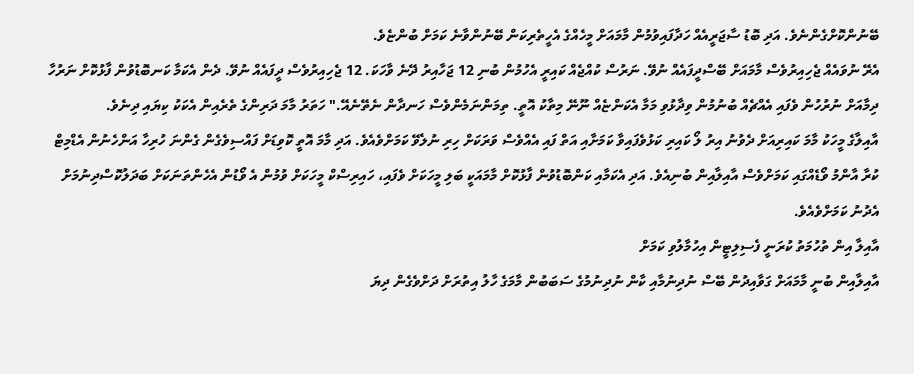ބޭނުންކޮށްގެންނެވެ. އަދި ބޮޑު ސާޖަރީއެއް ހަދާފައިވުމުން މާމައަށް މީހެއްގެ އެހީތެރިކަން ބޭނުންވާނެ ކަމަށް ބުންޏެވެ.
އެރޭ ނުވައެއް ޖެހިއިރުވެސް މާމައަށް ބޭސްދީފައެއް ނުވޭ. ނަރުސް ކުއްޖެއް ކައިރީ އެހުމުން ބުނި 12 ޖަހާއިރު ދޭނެ ވާހަކަ. 12 ޖެހިއިރުވެސް ދީފައެއް ނުވޭ. ދެން އެކަމާ ކަނބޮޑުވުން ފާޅުކޮށް ނަރުހާ ދިމާއަށް ނުރުހުން ވެފައި އެއްޗެއް ބުނުމުން ވިދާޅުވި މަމާ އެކަންޏެއް ނޫނޭ މިތާކު އޮތީ. ތިމަންނަމެންވެސް ހަނދާން ނެތޭނެއޭ." ހަތަރު މާމަ ދަރިންގެ ތެރެއިން އެކަކު ކިޔައި ދިނެވެ.
އާއިލާގެ މީހަކު މާމަ ކައިރިއަށް ދެވުނު އިރު ލޯ ކައިރި ކަޅުވެފައިވާ ކަމަށާއި އަތް ފައި އެއްވެސް ވަރަކަށް ހިރި ނުލެވޭ ކަމަށްވެއެވެ. އަދި މާމަ އޮތީ ކޮވިޑަށް ފައްސިވެގެން ގެންނަ ހުރިހާ އަންހެނުން އެޑްމިޓް ކުރާ އާންމު ވޯޑެއްގައި ކަމަށްވެސް އާއިލާއިން ބުނިއެވެ. އަދި އެކަމާއި ކަންބޮޑުވުން ފާޅުކޮށް މާމައަކީ ބަލި މީހަކަށް ވެފައި، ހައިރިސްކް މީހަކަށް ވުމުން އެ ވޯޑުން އެހެންތަނަކަށް ބަދަލުކޮސްދިނުމަށް އެދުނު ކަމަށްވެއެވެ.
އާއިލާ އިން ތުހުމަތު ކުރަނީ ފެސިލިޓީން އިހުމާލުވި ކަމަށް
އާއިލާއިން ބުނީ މާމައަށް ގަވާއިދުން ބޭސް ނުދިނުމާއި ކާން ނުދިނުމުގެ ސަބަބުން މާމަގެ ހާލު އިތުރަށް ދަށްވެގެން ދިޔަ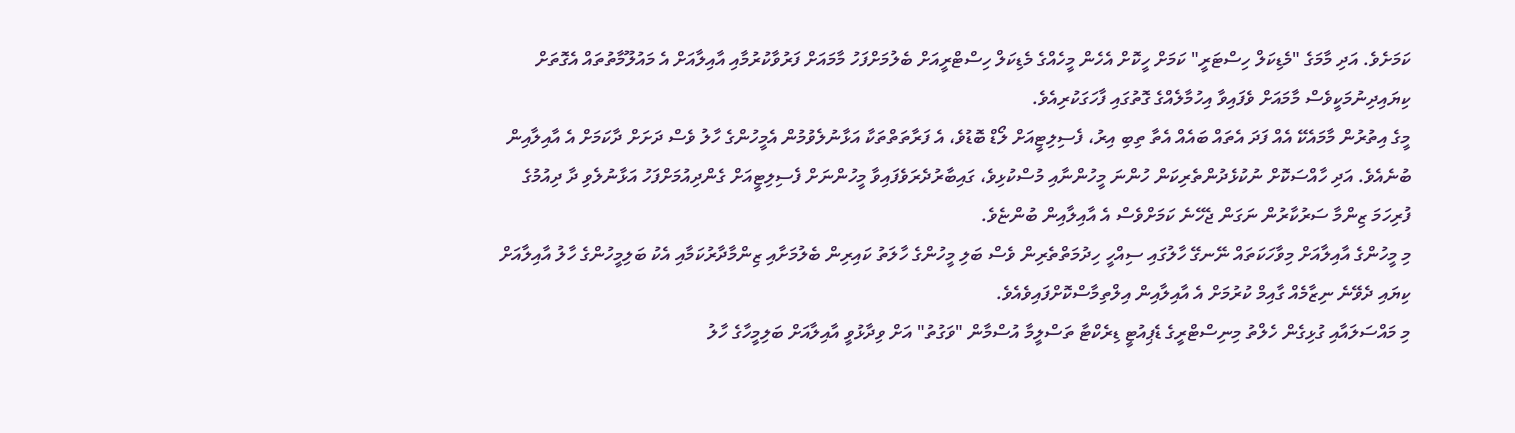ކަމަށެވެ. އަދި މާމަގެ "މެޑިކަލް ހިސްޓަރީ" ކަމަށް ހީކޮށް އެހެން މީހެއްގެ މެޑިކަލް ހިސްޓްރީއަށް ބެލުމަށްފަހު މާމައަށް ފަރުވާކުރުމާއި އާއިލާއަށް އެ މައުލޫމާތުތައް އެގޮތަށް ކިޔައިދިނުމަކީވެސް މާމައަށް ވެފައިވާ އިހުމާލެއްގެ ގޮތުގައި ފާހަގަކުރިއެވެ.
މީގެ އިތުރުން މާމައެކޭ އެއް ފަދަ އެތައް ބައެއް އެތާ ތިބި އިރު، ފެސިލިޓީއަށް ލޯޑް ބޮޑުވެ، އެ ފަރާތަތްތަކާ އަޅާނުލެވުމުން އެމީހުންގެ ހާލު ވެސް ދަށަށް ދާކަމަށް އެ އާއިލާއިން ބުނެއެވެ. އަދި ހާއްސަކޮށް ނުކުޅެދުންތެރިކަން ހުންނަ މީހުންނާއި މުސްކުޅިވެ، ގައިބާރުދެރަވެފައިވާ މީހުންނަށް ފެސިލިޓީއަށް ގެންދިއުމަށްފަހު އަޅާނުލެވި ދާ ދިއުމުގެ ފުރިހަމަ ޒިންމާ ސަރުކާރުން ނަގަން ޖެހޭނެ ކަމަށްވެސް އެ އާއިލާއިން ބުންޏެވެ.
މި މީހުންގެ އާއިލާއަށް މިވާހަކަތައް ނޭނގޭ ހާލުގައި ސިއްހީ ހިދުމަތްތެރިން ވެސް ބަލި މީހުންގެ ހާލަތު ކައިރިން ބެލުމަށާއި ޒިންމާދާރުކަމާއި އެކު ބަލިމީހުންގެ ހާލު އާއިލާއަށް ކިޔައި ދެވޭނެ ނިޒާމެއް ގާއިމް ކުރުމަށް އެ އާއިލާއިން އިލްތިމާސްކޮށްފައިވެއެވެ.
މި މައްސަލައާއި ގުޅިގެން ހެލްތު މިނިސްޓްރީގެ ޑެޕިއުޓީ ޑިރެކްޓާ ތަސްލީމާ އުސްމާން "ވަގުތު" އަށް ވިދާޅުވީ އާއިލާއަށް ބަލިމީހާގެ ހާލު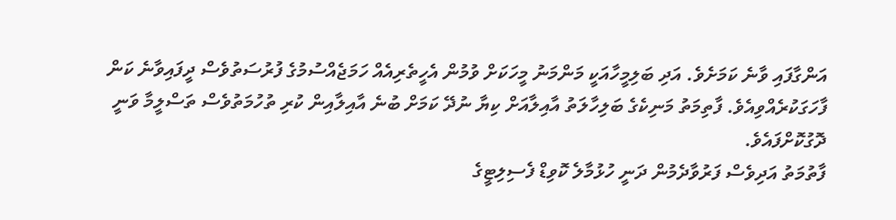އަންގާފައި ވާނެ ކަމަށެވެ. އަދި ބަލިމީހާއަކީ މަންމަނު މީހަކަށް ވުމުން އެހީތެރިއެއް ހަމަޖެއްސުމުގެ ފުރުސަތުވެސް ދީފައިވާނެ ކަން ފާހަގަކުރެއްވިއެވެ. ފާތިމަތު މަނިކެގެ ބަލިހާލަތު އާއިލާއަށް ކިޔާ ނުދޭ ކަމަށް ބުނެ އާއިލާއިން ކުރި ތުހުމަތުވެސް ތަސްލީމާ ވަނީ ދޮގުކޮށްފައެވެ.
ފާތުމަތު އަދިވެސް ފަރުވާދެމުން ދަނީ ހުޅުމާލެ ކޮވިޑް ފެސިލިޓީގެ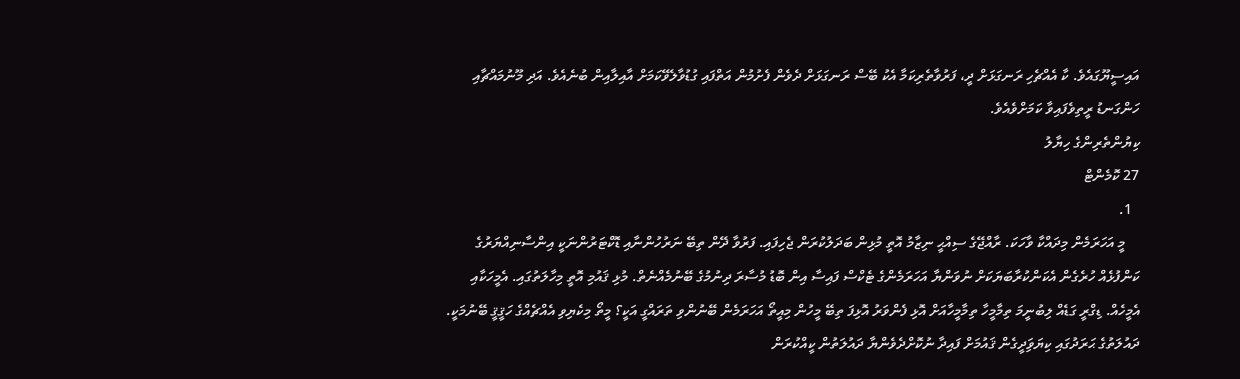އައިސީޔޫގައެވެ. ކާ އެއްޗެހި ރަނގަޅަށް ދީ، ފަރުވާތެރިކަމާ އެކު ބޭސް ރަނގަޅަށް ދެވެން ފެށުމުން އަތްފައި ގުޑުވާލެވޭކަމަށް އާއިލާއިން ބުނެއެވެ. އަދި މޫނުމައްޗާއި ހަންގަނޑު ރީތިވެފައިވާ ކަމަށްވެއެވެ.
ކިޔުންތެރިންގެ ހިޔާލު
27 ކޮމެންޓް
  1.
    މީ އަހަރަމެން މިދައްކާ ވާހަކަ. ރާއްޖޭގެ ސިއްޙީ ނިޒާމު އޮތީ މުޅިން ބަދަލުކުރަން ޖެހިފައި. ފަރުވާ ދޭން ތިބޭ ނަރުހުންނާއި ޑޮކްޓަރުންނަކީ އިންސާނިއްޔަރުގެ ކަންފުޅެއް ހުރެގެން އެކަންކުރާބަޔަކަށް ނުވަންޔާ އަހަރަމެންގެ ޓެކްސް ފައިސާ އިން ބޮޑު މުސާރަ ދިނުމުގެ ބޭނުމެއްނެތް. މުޅި ޤައުމި އޮތީ މިހާލަތުގައި. އެމީހަކާއި އެމީހެއް. ޑިގްރީ ގަޑެއް ލިބުނީމަ ތިމާމީހާ ތިމާމީހާއަށް އޮޅި ފެންވަރު އޮޅިފަ ތިބޭ މީހުން މިއީތޯ އަހަރަމެން ބޭނުންވި ތަރައްގީ އަކީ؟ މީތޯ މިކެޔިވި އެއްޗެއްގެ ހަޤީޤީ ބޭނުމަކީ. ދައުލަތުގެ ޙަރަދުގައި ކިޔަވަިދީގެން ޤައުމަށް ފައިދާ ނުކޮށްދެވެންޔާ ދައުލަތުން ކީއްކުރަން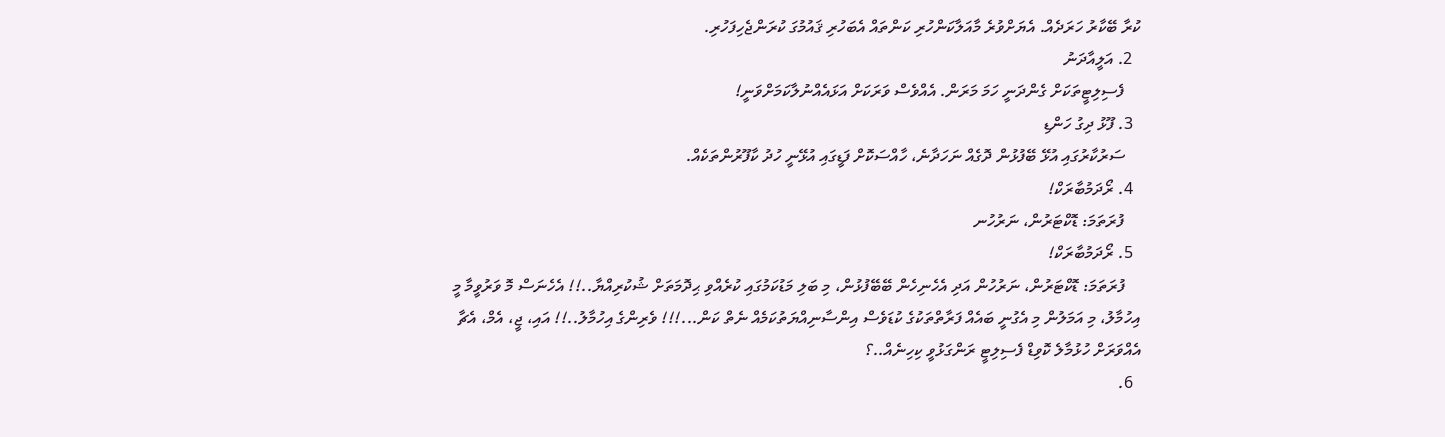ކުރާ ބޭކާރު ހަރަދެއް. އެޔަށްވުރެ މާއަލާކަންހުރި ކަންތައް އެބަހުރި ޤައުމުގަ ކުރަންޖެހިފަހުރި.
  2. އަލީއާދަނު
    ފެސިލިޓީތަކަށް ގެންދަނީ ހަމަ މަރަން. އެއްވެސް ވަރަކަށް އަޅައެއްނުލާކަމަށްވަނީ!
  3. ފޫޅު ދިގު ހަންޑި
    ސަރުކާރުގައި އުޅޭ ބޭފުޅުން ދޮގެއް ނަހަދާނެ، ހާއްސަކޮށް ފަޑީގައި އުޅޭނީ ހުދު ކާފޫރުންތަކެއް.
  4. ރޯދަމުބާރަކް!
    ފުރަތަމަ: ޑޮކްޓަރުން، ނަރުހުނ
  5. ރޯދަމުބާރަކް!
    ފުރަތަމަ: ޑޮކްޓަރުން، ނަރުހުން އަދި އެހެނިހެން ބޭބޭފުޅުން، މި ބަލި މަޑުކަމުގައި ކުރެއްވި ޙިދޮމަތަށް ޝުކުރިއްޔާ..!! އެހެނަސް މޮ ވަރުވީމާ މީ އިހުމާލު، މި އަމަލުން މި އެގުނީ ބައެއް ފަރާތްތަކުގެ ކުޑަވެސް އިންސާނިއްޔަތުކަމެއް ނެތް ކަން...!!! ވެރިންގެ އިހުމާލު..!! އައި، ޖީ، އެމް، އެޗާ އެއްވަރަށް ހުޅުމާލެ ކޮވިޑް ފެސިލިޓީ ރަންގަޅުވީ ކިހިނެއް..؟
  6.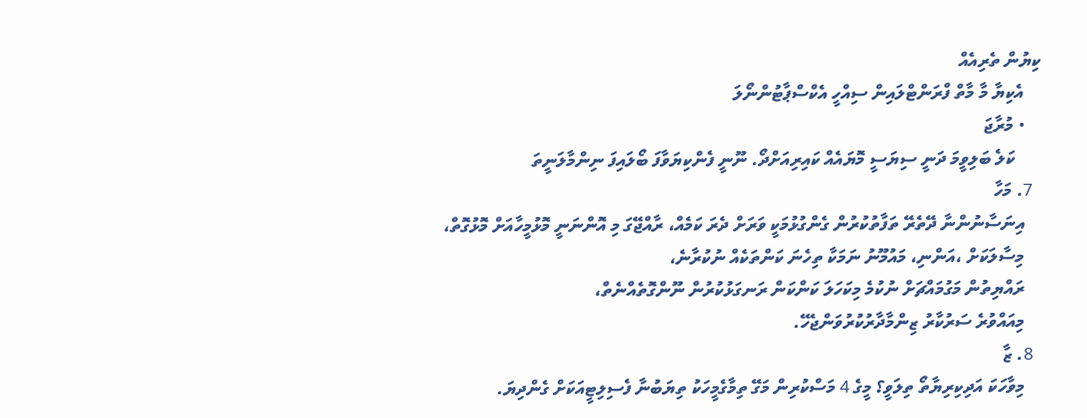ކިޔުން ތެރިއެއް
    އެކިޔާ މާ މާތް ފްރަންޓްލައިން ސިއްހީ އެކްސްޕާޓުންނޯލަ
    • މުރާޖަ
      ކަލެ ބަލިވީމަ ދަނީ ސިޔަސީ މޮޔައެއް ކައިރިއަށްދޯ. ނޫނީ ފެންކިޔަވާފަ ބޯލައިފަ ނިންމާލަނީތަ
  7. މަހާ
    އިނަސާނުންނާ ދޭތެރޭ ތަފާތުކުރުން ގެންގުޅުމަކީ ވަރަށް ދެރަ ކަމެއް، ރާއްޖޭގަ މި އޮންނަނީ މޮޅުމީހާއަށް މޮޅުގޮތް،
    މިސާލަކަށް ،އަންނި، މައުމޫނު ނަމަކާ ތިހެނަ ކަންތަކެއް ނުކުރާނެ،
    ރައްޔިތުން މަގުމައްޗަށް ނުކުމެ މިކަހަލަ ކަންކަން ރަނގަޅުކުރުން ނޫންގޮތެއްނެތް،
    މިއައްވުރެ ސަރުކާރު ޒިންމާދާރުކުރުވަންޖެހޭ.
  8. ޒާ
    މިވާހަކަ އަދިކިރިޔާތޯ ތިލަވީ؟ މީގެ 4 މަސްކުރިން މަގޭ ތިމާގެމީހަކު ތިޔަބުނާ ފެސިލިޓީއަކަށް ގެންދިޔަ.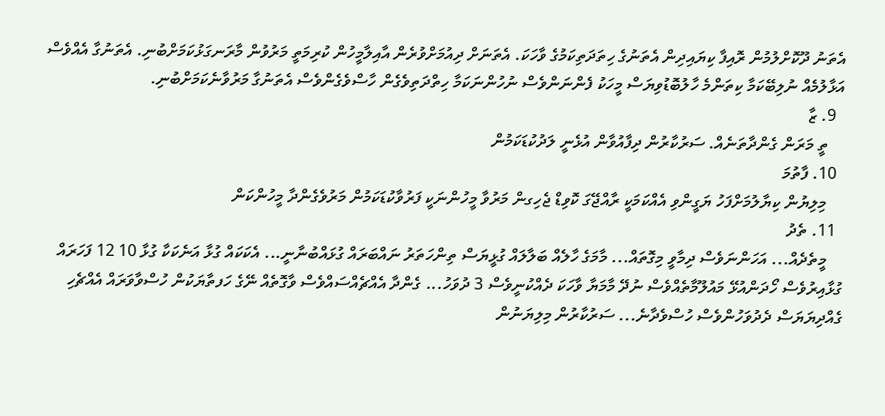އެތަނު ދޫކޮށްލުމުން ރޮއިފާ ކިޔައިދިން އެތަނުގެ ހިތަދަތިކަމުގެ ވާހަކަ. އެތަނަށް ދިއުމަށްވުރެން އާއިލާމީހުން ކުރިމަތީ މަރުވުން މާރަނގަޅުކަމަށްބުނި. އެތަނުގާ އެއްވެސް އަޅާލުމެއް ނުލިބޭކަމާ ކިތަންމެ ހާލުބޮޑުވިޔަސް މީހަކު ފެންނަންވެސް ނުހުންނަކަމާ ހިތްދަތިވެގެން ހާސްވެގެންވެސް އެތަނުގާ މަރުވާނެކަމަށްބުނި.
  9. ޒާ
    ތީ މަރަން ގެންދާތަނެއް. ސަރުކާރުން ދިފާއުވާން އުޅެނީ ލަދުކުޑަކަމުން
  10. ފާތުމަ
    މިލިޔުން ކިޔާލުމަށްފަހު ޔަގީންވި އެއްކަމަކީ ރާއްޖޭގަ ކޮވިޑް ޖެހިގން މަރުވާ މީހުންނަކީ ފަރުވާކުޑަކަމުން މަރުވެގެންދާ މީހުންކަން
  11. ތެދު
    މީތެދެއް... އަހަންނަވެސް ދިމާވީ މިގޮތައް... މާމަގެ ހާލެއް ބަލާލައް ގުޅީޔަސް ތިންހަތަރު ނައްބަރައް ގުޅައްބުނާނީ... އެކަކައް ގުޅާ އަނެކަކާ ގުޅާ 10 12 ފަހަރައް ގުޅާއިރުވެސް ހޯދަންއުޅޭ މައުލޫމާތެއްވެސް ނުދޭ މާމަޔާ ވާހަކަ ދެއްކުނީވެސް 3 ދުވަހު... ގެންދާ އެއްޗެއްސައްވެސް ވާގޮތެއް ނޭގެ ހަފތާޔަކުން ހުސްވާވަރައް އެއްޗެހި ގެއްދިޔަޔަސް ދެދުވަހުންވެސް ހުސްވެދާނެ... ސަރުކާރުން މިލިޔަނުން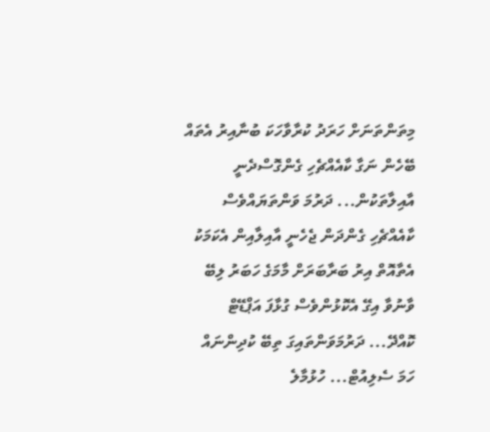މިތަންތަނަށް ހަރަދު ކުރާވާހަކަ ބުނާއިރު އެތައް ބޭހެން ނަގާ ކާއެއްޗެހި ގެންގޮސްދެނީ އާއިލާތަކުން... ދަރުމަ ވަންތަޔައްވެސް ކާއެއްޗެހި ގެންދަން ޖެހެނީ އާއިލާއިން އެކަމަކު އެތާއޮތް އިރު ބަރާބަރަށް މާމަގެ ހަބަރު ލިބޭ ވާނުވާ އިގޭ އެކޮޅުންވެސް ގުޅާފަ އަޕްޑޭޓް ކޮއްދޭ... ދަރުމަވަންތައިގަ ތިބޭ ކުދިންނައް ހަމަ ސެލިއުޓް... ހުޅުމާލެ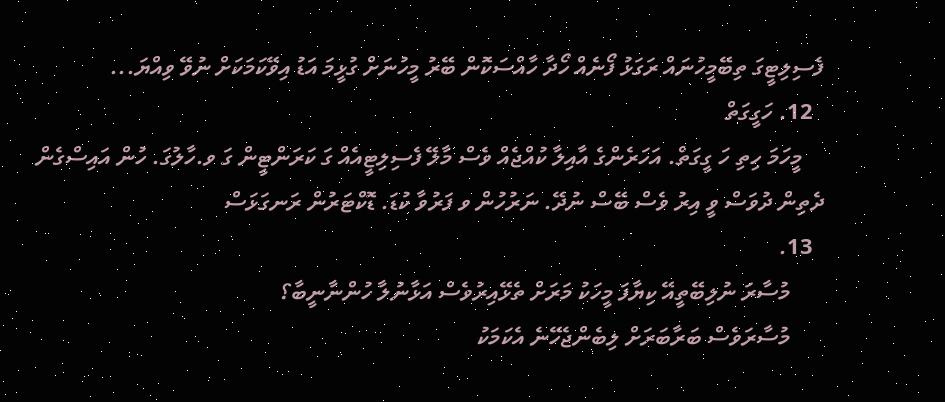ފެސިލިޓީގަ ތިބޭމީހުނައް ރަގަޅު ފޯނެއް ހޯދާ ހާއްސަކޮން ބޭރު މީހުނަށް ގުޅީމަ އަޑު އިވޭކަމަކަށް ނުވޭ ވިއްޔަ...
  12. ހަގީގަތް
    މީހަމަ ހިތި ހަ ގީގަތް. އަހަރެންގެ އާއިލާ ކުއްޖެއް ވެސް މާލޭ ފެސިލިޓީއެއް ގަ ކަރަންޓީން ގަ ވ.ހާލުގަ. ހުން އައިސްގެން ދެތިން ދުވަސް ވީ އިރު ވެސް ބޭސް ނުދޭ. ނަރުހުން ވ ފަރުވާ ކުޑަ. ޑޮކްޓަރުން ރަނގަޅަސް
  13.
      މުސާރަ ނުލިބޭތީއޭ ކިޔާފަ މީހަކު މަރަށް ތެޅޭއިރުވެސް އަޅާނުލާ ހުންނާނީބާ؟
      މުސާރަވެސް ބަރާބަރަށް ލިބެންޖެހޭނެ އެކަމަކު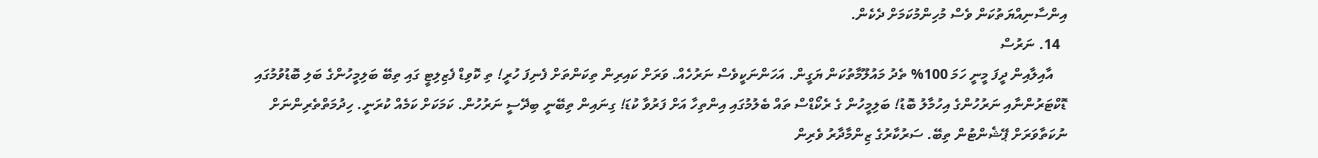އިންސާނިއްޔަތުކަން ވެސް މުހިންމުކަމަށް ދެކެން.
  14. ނަރުސް
    އާއިލާއިން ދީފަ މީނީ ހަމަ 100% ތެދު މައުލޫމާތުކަން ޔަގީން. އަހަންނަކީވެސް ނަރުހެއް. ވަރަށް ކައިރިން ތިކަންތަށް ފެނިފަ ހުރީ! ތި ކޮވިޑް ފެޒިލިޓީ ގައި ތިބޭ ބަލިމީހުންގެ ބަލި ބޮޑުވުމުގައި ޑޮކްޓަރުންނާއި ނަރުހުންގެ އިހުމާލު ބޮޑު! ބަލިމީހުން ގެ ރެކޯޑްސް ތައް ބެލުމުގައި އިންތިހާ އަށް ފަރުވާ ކުޑަ! ގިނައިން ތިބޭނީ ބިދޭސީ ނަރުހުން. ކަމަކަށް ކަމެއް ކުރަނީ. ހިދުމަތްތެރިންނަށް ނުކަތާވަރަށް ޕޭޝެންޓުން ތިބޭ. ސަރުކާރުގެ ޒިންމާދާރު ވެރިން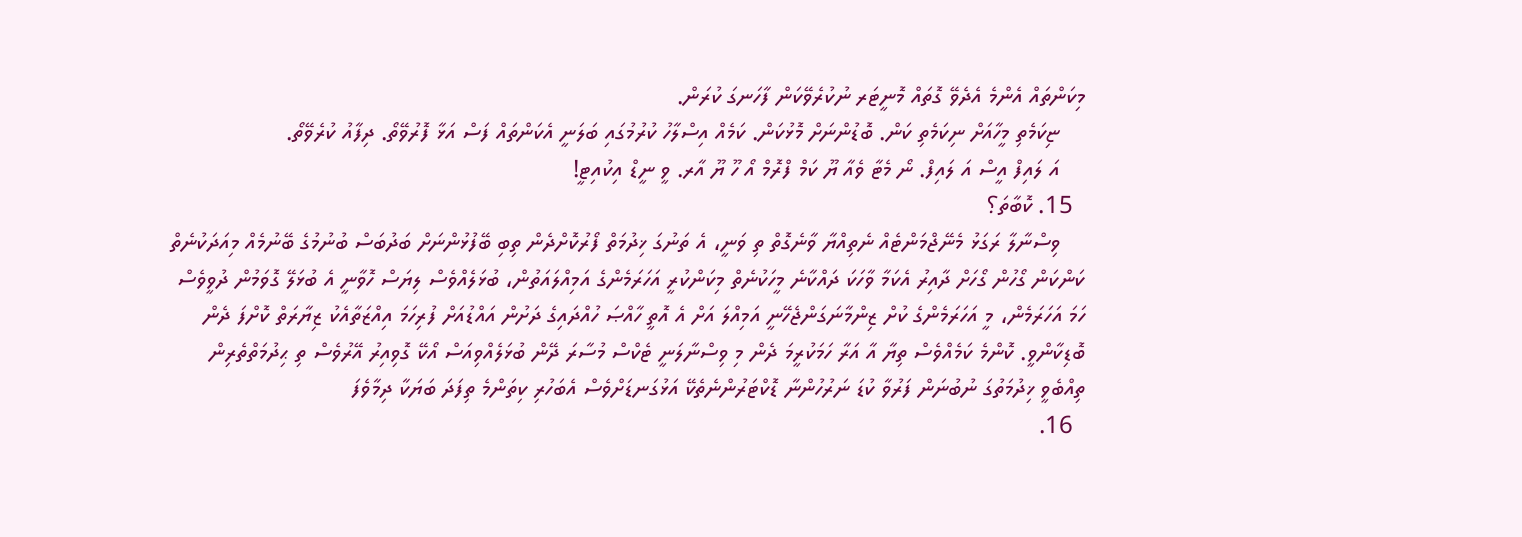މިކަންތައް އެންމެ އެދެވޭ ގޮތައް މޮނީޓަރ ނުކުރެވޭކަން ފާހަނގަ ކުރަން.
    ޏިކަމެތި މީހާއަށް ނިކަމެތި ކަން. ބޮޑުންނަށް މޮޅުކަން. ކަމެއް އިސްލާހު ކުރުމުގައި ބަލަނީ އެކަންތައް ފަސް އަޅާ ފޮރުވޭތޯ. ދިފާއު ކުރެވޭތޯ.
    އަ ލައިފް އީސް އަ ލައިފް. ނޯ މެޓާ ވެއާ ޔޫ ކަމް ފްރޮމް އޯ ހޫ ޔޫ އާރ. ވީ ނީޑް އިކުއިޓީ!
  15. ކޮބާތަ؟
    ވިސްނާލާ ރަގަޅު މެނޭޖްމަންޓެއް ނެތިއްޔާ ވާނެގޮތް ތި ވަނީ، އެ ތަނުގަ ޚިދުމަތް ފޯރުކޮށްދެން ތިބި ބޭފުޅުންނަށް ބަދުބަސް ބުނުމުގެ ބޭނުމެއް މިއަދަކުނެތް ކަންކަން ގޯހުން ގޯހަށް ދާއިރު އެކަމާ ވާހަކަ ދައްކާނެ މީހަކުނެތް މިކަންކުރީ އަހަރަމެންގެ އަމިއްލައަތުން، ބުޅަލެއްވެސް ލިޔަސް ހޮވާނީ އެ ބުޅަލޭ ގޮވަމުން ދުވީވެސް ހަމަ އަހަރަމެން، މީ އަހަރަމެންގެ ކުށް ޒިންމާނަގަންޖެހޭނީ އަމިއްލަ އަށް އެ އޮތީ ހާއްޞަ ހުއްދައިގެ ދަށުން އައްޑުއަށް ފުރިހަމަ އިއްޒަތާއެކު ޒިޔާރަތް ކޮށްފަ ދެން ބޮޑިކާންވީ. ކޮންމެ ކަމެއްވެސް ތިޔާ އާ އަރާ ހަމަކުރީމަ ދެން މި ވިސްނާލަނީ ޓެކްސް މުސާރަ ދޭން ބުޅަލެއްވިއަސް އޯކޭ ގޮވިއިރު އޭރުވެސް ތި ޙިދުމަތްތެރިން ތިއްބެވީ ޚިދުމަތުގަ ނުބުނަން ފަރުވާ ކުޑަ ނަރުހުންނާ ޑޮކްޓަރުންނެތެކޭ އަޅުގަނޑަށްވެސް އެބަހުރި ކިތަންމެ ތިފަދަ ބަޔަކާ ދިމާވެފަ
  16.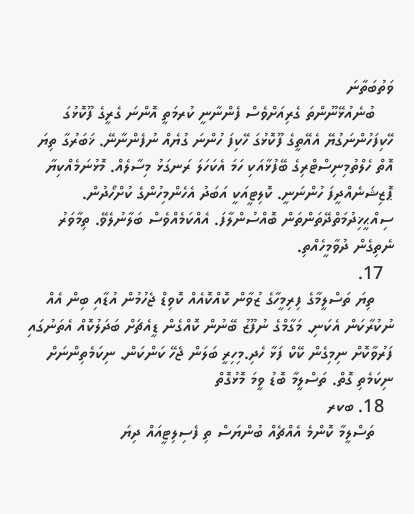ވަތުބަތާނަ
    ބުނެއުޅޭނޫންތަ ގެރިއަށްވެސް ފެންނާނީ ކުރމަތީ އޮންނަ ގެރީގެ ފޫކޮޅުގަ ހޭކިފަހުންނަގުޔޭ އެއޭތީގެ ފޫކޮޅުގަ ހޭކިފަ ހުންނަ ގުޔެއް ނުފެންނާނޭ. ޚަބަރުގާ ތިޔަ އޮތް ހެލްތުމިނިސްޓްރިގެ ބޭފުޅާއަކި ހަމަ އެކަހަލަ ރަނގަޅު މިސާލެއް. މޮޅުނަމެއްކިޔާ ޕޮޒިޝަނެއްދީފަ ހުންނަނީ. ކޮލިޓީއަކީ އަބަދު އެހެންމިހުންގެ ކުށްހޯދުން. ސިއްޙީޚިދުމަތްދޭތަންތަން ބޮއްސުންލާފަ. އެއްކަމެއްވެސް ބަލާނުލެވޭ. ތިމާވަރު ނެތިގެން ދުވާމީހެއްތި.
  17.
    ތިޔަ ތަސްލީމާގެ ފިރިމީހާގެ ޒުވާން ކޮއްކޮއެއް ކޮވިޑް ޖެހުމުން އުޑާއި ބިން އެއް ނުކުރާކަން އެކަނި. މަގާމްގެ ނުފޫޒު ބޭނުން ކޮއްގެން ޑީއެޗަށް ބަދަލުކޮއް އެތަނުގައި ފަރުވާކޮށް ނިމިގެން ކޭކް ފަޅާ ހެދި.މިހިރީ ބަލަން ޖެހޭ ކަންކަން. ނިކަމެތިންނަށް ނިކަމެތި ގޮތް. ތަސްލީމާ ބޮޑު ވީމަ މޮޅުގޮތް
  18. ބކރ
    ތަސްލީމާ ކޮންމެ އެއްޗެއް ބުންޔަސް ތި ފެސިލިޓީއައް ދިޔަ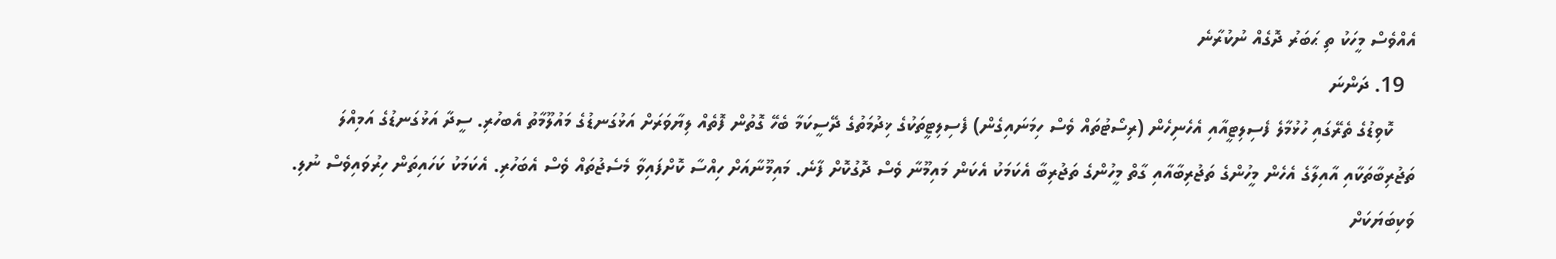އެއްވެސް މީހަކު ތި ޙަބަރު ދޮގެއް ނުކުރާނެ
  19. ދަންނަ
    ކޮވިޑުގެ ތެރޭގައި ހުޅުމާލެ ފެސިލިޓީއާއި އެހެނިހެން (ރިސޯޓުތައް ވެސް ހިމަނައިގެން) ފެސިލިޓީތަކުގެ ޚިދުމަތުގެ ދޭސީކަމާ ބެހޭ ގޮތުން ފޮތެއް ލިޔާވަރަށް އަޅުގަނޑުގެ މައުލޫމާތު އެބހުރި. ސީދާ އަޅުގަނޑުގެ އަމިއްލަ ތަޖުރިބާތަކާއި އާއިލާގެ އެހެން މީހުންގެ ތަޖުރިބާއާއި ގާތް މީހުންގެ ތަޖުރިބާ އެކަމަކު އެކަން މައިމޫނާ ވެސް ދޮގުކޮށް ފާނެ. މައިމޫނާއަށް ހިއްސާ ކޮށްފައިވާ މެސެޖުތައް ވެސް އެބަހުރި. އެކަމަކު ކަހައިތަން ހިރުވައިވެސް ނުލި. ވަކިބަޔަކަށް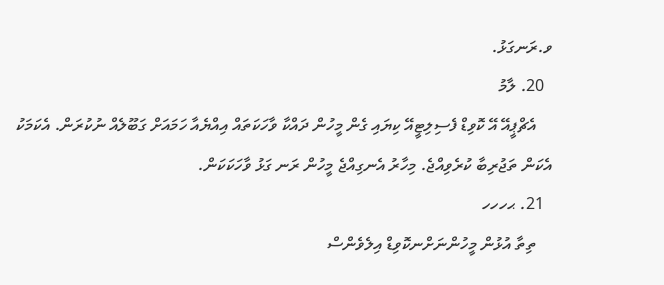ވ.ރަނގަޅު.
  20. ލާމު
    އެޗްޕީއޭ އޭ ކޮވިޑް ފެސިލިޓީއޭ ކިޔައި ގެން މީހުން ދައްކާ ވާހަކަތައް އިއްޔެއާ ހަމައަށް ގަބޫލެއް ނުކުރަން. އެކަމަކު އެކަން ތަޖުރިބާ ކުރެވިއްޖެ. މިހާރު އެނގިއްޖެ މީހުން ރަނ ގަޅު ވާހަކަކަން.
  21. ޙހހހ
    ތިތާ އުޅުން މީހުންނަށްނކޮވިޑް އިލެވެންސް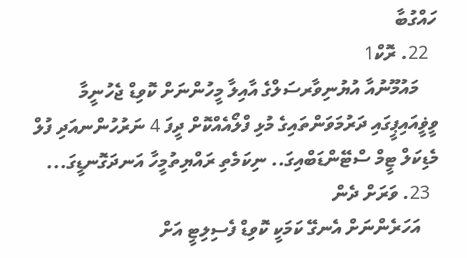ހައްގުބާ
  22. ރޮކް1
    މައުމޫނުއާ އުޔުނިވާރސަލްގެ އާއިލާ މީހުންނަށް ކޮވިޑް ޖެހުނީމާ ވީޥީއައިޕީގައި ދަރުމަވަންތައިގެ މުޅި ފްލޯއެއްކޮށް ދީފަ 4 ނަރުހުންނއަދި ފުލް މެޑިކަލް ޓީމް ސްޓޭންޑަބްއިގަ.. ނިކަމެތި ރައްޔިތުމީހާ އަނދަގޮނޑީގަ...
  23. ވަރަށް ދެން
    އަހަރެންނަށް އެނގޭ ކަމަކީ ކޮވިޑް ފެސިލިޓީ އަށް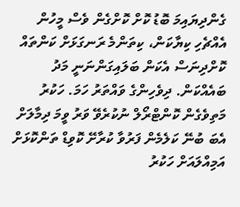ގެންދިޔައިމަ ބޮޑު ކޮށް ކޮށްގެން ވެސް މީހުން އެއްޗެހި ކިޔާކަން، ކިތަންމެ ރަނގަޅަށް ކަންތައް ކޮށްދިނަސް އެކަން ބަލައިގަންނަނީ މަދު ބައެއްކަން. ދިވެހިންގެ ވައްތަރު ހަމަ. ހަކުރު މަތިވެގެން ކޮންޓްރޯލް ނުކުރެވޭ ވަރު ވީމަ ދިމާލަށް އެބަ ބުނޭ ކަލެމެން ފަރުވާ ކުރާށޭ ކޮވިޑް ތަންކޮޅަށް އަމިއްލައަށް ހަކުރު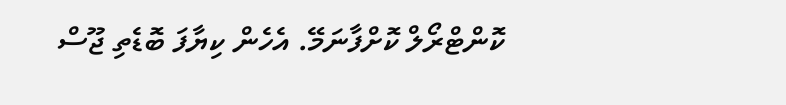ކޮންޓްރޯލް ކޮށްފާނަމޭ. އެހެން ކިޔާފަ ބޮޑެތި ޖޫސް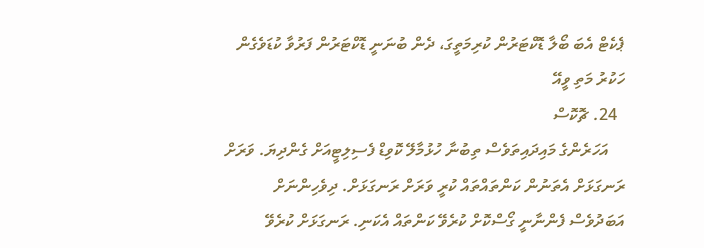ޕެކެޓް އެބަ ބޯލާ ޑޮކްޓަރުން ކުރިމަތީގަ، ދެން ބުނަނީ ޑޮކްޓަރުން ފަރުވާ ކުޑަވެގެން ހަކުރު މަތި ވީއޭ
  24. ޗޮކޮސް
    އަހަރެންގެ މައިދައިތަވެސް ތިބުނާ ހުޅުމާލޭ ކޮވިޑް ފެސިލިޓީއަށް ގެންދިޔަ. ވަރަށް ރަނގަޅަށް އެތަނުން ކަންތައްތައް ކުރީ ވަރަށް ރަނގަޅަށް. ދިވެހިންނަށް އަބަދުވެސް ފެންނާނީ ގޯސްކޮށް ކުރެވޭ ކަންތައް އެކަނި. ރަނގަޅަށް ކުރެވޭ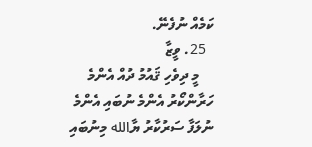ކަމެއް ނުފެނޭ.
  25. ވީޒާ
    މީ ދިވެހި ޤައުމު ދުއް އެންމެ ހަރާންކޯރު އެންމެ ނުބައި އެންމެ ނުލަފާ ސަރުކާރު ޔާالله މިނުބައި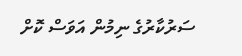ސަރުކާރުގެ ނިމުން އަވަސް ކޮށް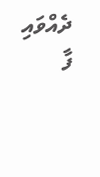ދެއްވައި ފާ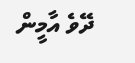ދޭވެ އާމީން